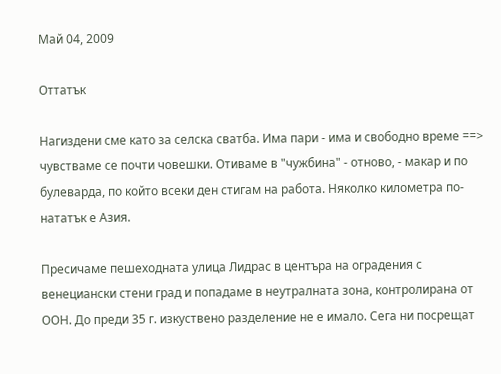Май 04, 2009

Оттатък

Нагиздени сме като за селска сватба. Има пари - има и свободно време ==> чувстваме се почти човешки. Отиваме в "чужбина" - отново, - макар и по булеварда, по който всеки ден стигам на работа. Няколко километра по-нататък е Азия.

Пресичаме пешеходната улица Лидрас в центъра на оградения с венециански стени град и попадаме в неутралната зона, контролирана от ООН. До преди 35 г. изкуствено разделение не е имало. Сега ни посрещат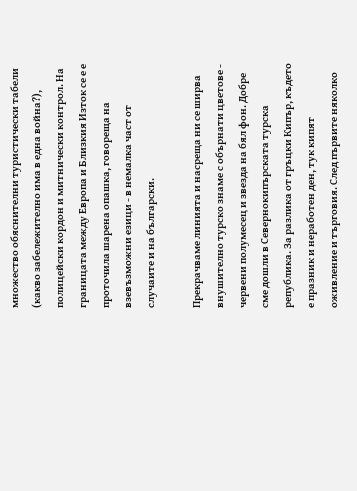множество обяснителни туристически табели (какво забележително има в една война?), полицейски кордон и митнически контрол. На границата между Европа и Близкия Изток се е е проточила шарена опашка, говореща на взевъзможни езици - в немалка част от случаите и на български.

Прекрачваме линията и насреща ни се ширва внушително турско знаме с обърнати цветове - червени полумесец и звезда на бял фон. Добре сме дошли в Севернокипърската турска република. За разлика от гръцки Кипър, където е празник и неработен ден, тук кипят оживление и търговия. След първите няколко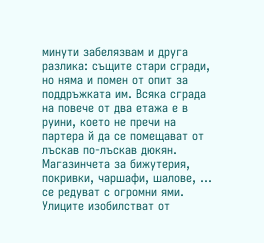минути забелязвам и друга разлика: същите стари сгради, но няма и помен от опит за поддръжката им. Всяка сграда на повече от два етажа е в руини, което не пречи на партера й да се помещават от лъскав по-лъскав дюкян. Магазинчета за бижутерия, покривки, чаршафи, шалове, ... се редуват с огромни ями. Улиците изобилстват от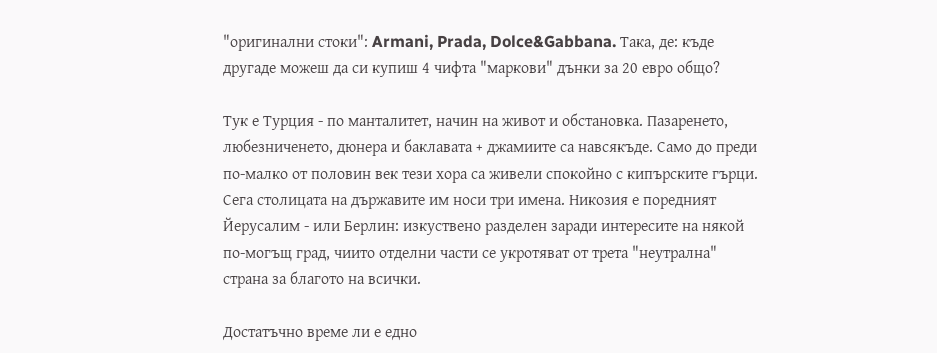"оригинални стоки": Armani, Prada, Dolce&Gabbana. Така, де: къде другаде можеш да си купиш 4 чифта "маркови" дънки за 20 евро общо?

Тук е Турция - по манталитет, начин на живот и обстановка. Пазаренето, любезниченето, дюнера и баклавата + джамиите са навсякъде. Само до преди по-малко от половин век тези хора са живели спокойно с кипърските гърци. Сега столицата на държавите им носи три имена. Никозия е поредният Йерусалим - или Берлин: изкуствено разделен заради интересите на някой по-могъщ град, чиито отделни части се укротяват от трета "неутрална" страна за благото на всички.

Достатъчно време ли е едно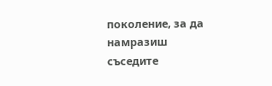поколение, за да намразиш съседите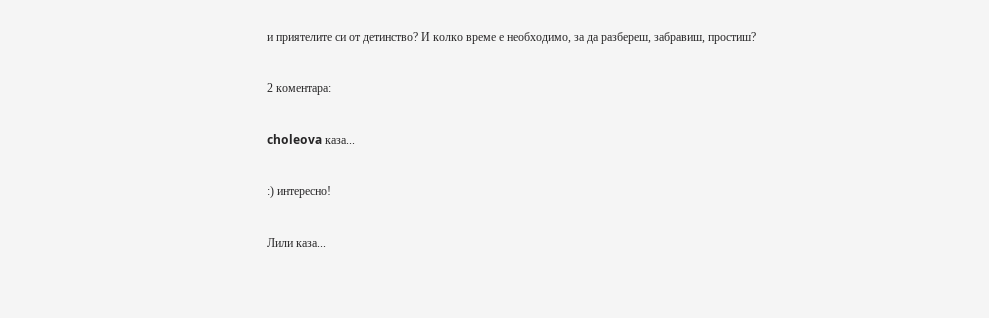и приятелите си от детинство? И колко време е необходимо, за да разбереш, забравиш, простиш?

2 коментара:

choleova каза...

:) интересно!

Лили каза...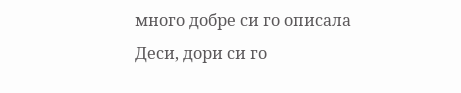много добре си го описала Деси, дори си го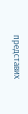представих